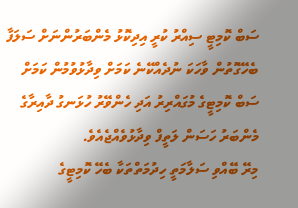ސަބް ކޮމިޓީ ސިއްރު ކުރީ އިދިކޮޅު މެންބަރުންނަށް ސަލަފާ ބެހޭގޮތުން ވާހަކަ ނުދެއްކޭނެ ކަމަށް ވިދާޅުވުމުން ކަމަށް ސަބް ކޮމިޓީގެ މުގައްރިރު އަދި ހެންވޭރު ހުޅަނގު ދާއިރާގެ މެންބަރު ހަސަން ލަތީފް ވިދާޅުވެއްޖެއެވެ.
މިރޭ ބޭއްވި ސަލާމަތީ ހިދުމަތްތަކާ ބެހޭ ކޮމިޓީގެ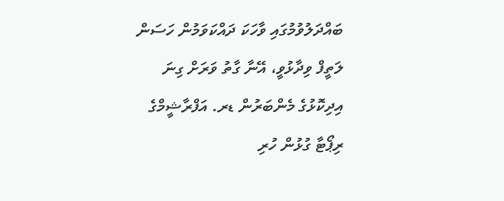ބައްދަލުވުމުގައި ވާހަކަ ދައްކަވަމުން ހަސަން ލަތީފް ވިދާޅުވީ، އޭނާ ގާތު ވަރަށް ގިނަ އިދިކޮޅުގެ މެންބަރުން ޑރ. އަފްރާޝީމްގެ ރިޕޯޓާ ގުޅުން ހުރި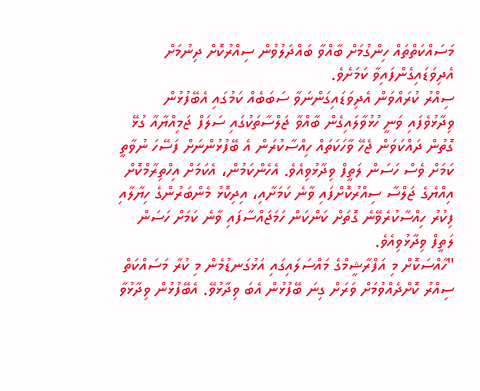މަސައްކަތްތައް ހިންގުމަށް ބާއްވާ ބައްދަލުވުން ސިއްރުކޮށް ދިނުމަށް އެދިވަޑައިގެންފައިވާ ކަމަށެވެ.
ސިއްރު ކުރައްވަން އެދިވަޑައިގަންނަވާ ސަބަބެއް ކަމުގައި އެބޭފުޅުން ވިދާޅުވެފައި ވަނީ ހުޅުވާލައިގެން ބާއްވާ ޖަލްސާތަކުގައި ސަލަފް ޖަމިއްޔާއާ ގުޅޭ ގޮތުން ދައްކަވަން ޖެހޭ ވާހަކަތައް ހިއްސާކުރަން އެ ބޭފުޅުންނަށް ފަސޭހަ ނުވާތީ ކަމަށް ވެސް ހަސަން ލަތީފް ވިދާޅުވިއެވެ. އެހެންކަމުން، އެކަމަށް އިހްތިރާމްކޮށް އިއްޔެގެ ޖަލްސާ ސިއްރުކޮށްފައި ވާނެ ކަމަށާއި، އިދިކޮޅު މެންބަރުންގެ ހިޔާލާއި ފިކުރު ހިއްސާކުރެވޭނެ ގޮތަށް ކަންކަން ހަމަޖައްސާފައި ވާނެ ކަމަށް ހަސަން ލަތީފް ވިދާޅުވިއެވެ.
"ހާއްސަކޮށް މި އަފްރާޝީމްގެ މައްސަލައިގައި އަޅުގަނޑުމެން މި ކުރާ މަސައްކަތް ސިއްރު ކޮށްދެއްވުމަށް ވަރަށް ގިނަ ބޭފުޅުން އެބަ ވިދާޅުވޭ. އެބޭފުޅުން ވިދާޅުވާ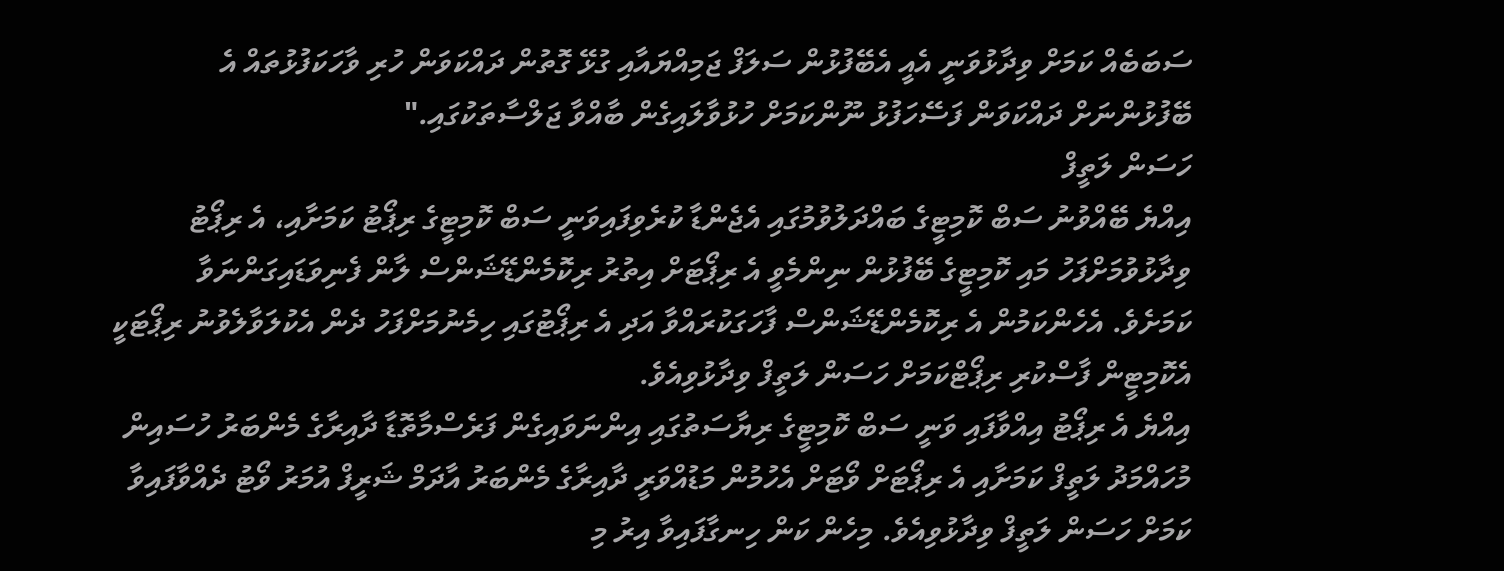ސަބަބެއް ކަމަށް ވިދާޅުވަނީ އެއީ އެބޭފުޅުން ސަލަފް ޖަމިއްޔައާއި ގުޅޭ ގޮތުން ދައްކަވަން ހުރި ވާހަކަފުޅުތައް އެ ބޭފުޅުންނަށް ދައްކަވަން ފަސޭހަފުޅު ނޫންކަމަށް ހުޅުވާލައިގެން ބާއްވާ ޖަލްސާތަކުގައި."
ހަސަން ލަތީފް
އިއްޔެ ބޭއްވުނު ސަބް ކޮމިޓީގެ ބައްދަލުވުމުގައި އެޖެންޑާ ކުރެވިފައިވަނީ ސަބް ކޮމިޓީގެ ރިޕޯޓު ކަމަށާއި، އެ ރިޕޯޓު ވިދާޅުވުމަށްފަހު މައި ކޮމިޓީގެ ބޭފުޅުން ނިންމެވީ އެ ރިޕޯޓަށް އިތުރު ރިކޮމެންޑޭޝަންސް ލާން ފެނިވަޑައިގަންނަވާ ކަމަށެވެ. އެހެންކަމުން އެ ރިކޮމެންޑޭޝަންސް ފާހަގަކުރައްވާ އަދި އެ ރިޕޯޓުގައި ހިމެނުމަށްފަހު ދެން އެކުލަވާލެވުނު ރިޕޯޓަކީ އެކޮމިޓީން ފާސްކުރި ރިޕޯޓްކަމަށް ހަސަން ލަތީފް ވިދާޅުވިއެވެ.
އިއްޔެ އެ ރިޕޯޓު އިއްވާފައި ވަނީ ސަބް ކޮމިޓީގެ ރިޔާސަތުގައި އިންނަވައިގެން ފަރެސްމާތޮޑާ ދާއިރާގެ މެންބަރު ހުސައިން މުހައްމަދު ލަތީފް ކަމަށާއި އެ ރިޕޯޓަށް ވޯޓަށް އެހުމުން މަޑުއްވަރީ ދާއިރާގެ މެންބަރު އާދަމް ޝަރީފް އުމަރު ވޯޓު ދެއްވާފައިވާ ކަމަށް ހަސަން ލަތީފް ވިދާޅުވިއެވެ. މިހެން ކަން ހިނގާފައިވާ އިރު މި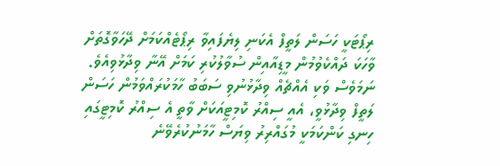ރިޕޯޓަކީ ހަސަން ލަތީފް އެކަނި ލިޔެފައިވާ ރިޕޯޓެއްކަމަށް ދޭހަވާގޮތަށް ވާހަކަ ދައްކެވުމުން މީޑިއާއިން ސުވާލުކުރި ކަމަށް އޭނާ ވިދާޅުވިއެވެ. ނަމަވެސް ވަކި އެއްޗެއް ވިދާޅުނުވި ސަބަބު ހާމަކުރައްވަމުން ހަސަން ލަތީފް ވިދާޅުވީ، އެއީ ސިއްރު ކޮމިޓީއަކަށް ވާތީ އެ ސިއްރު ކޮމިޓީގައި ހިނގި ކަންކަމަކީ މުގައްރިރު ވިޔަސް ހާމަނުކުރެވޭނެ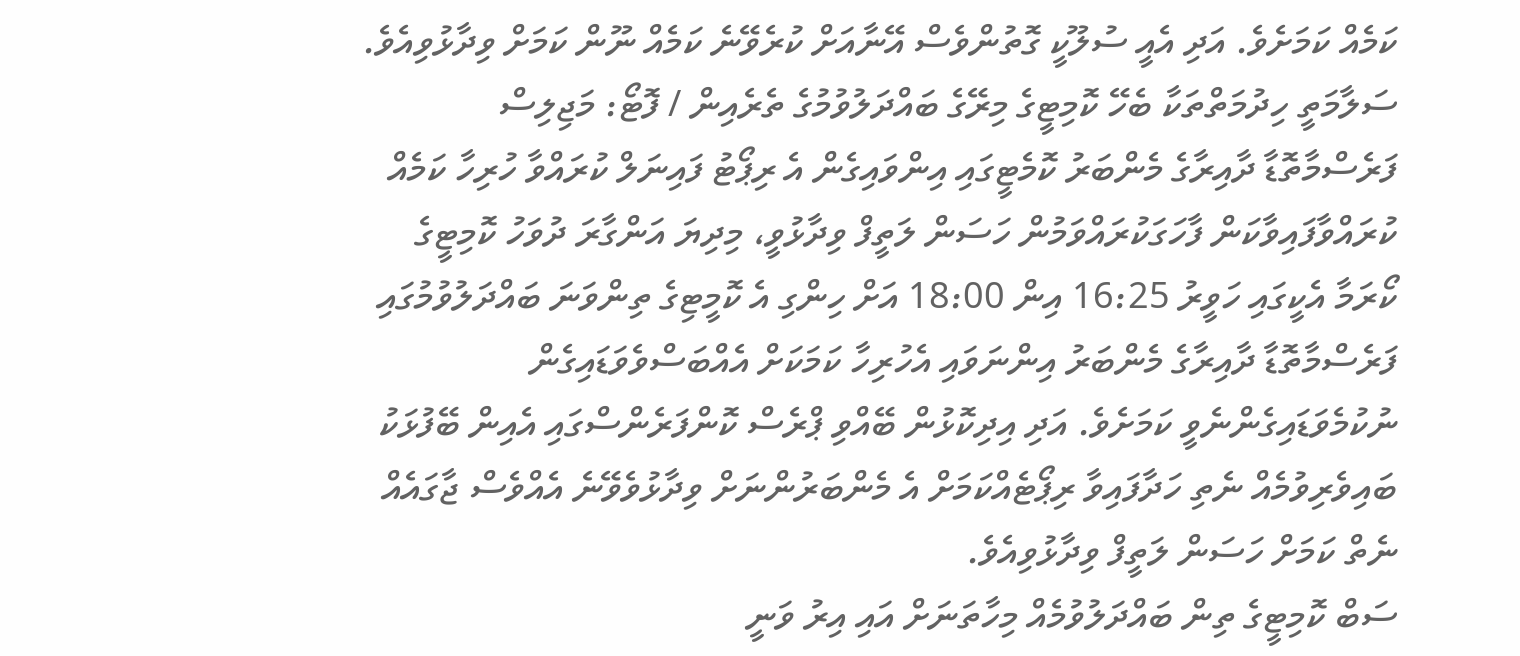ކަމެއް ކަމަށެވެ. އަދި އެއީ ސުލޫކީ ގޮތުންވެސް އޭނާއަށް ކުރެވޭނެ ކަމެއް ނޫން ކަމަށް ވިދާޅުވިއެވެ.
ސަލާމަތީ ހިދުމަތްތަކާ ބެހޭ ކޮމިޓީގެ މިރޭގެ ބައްދަލުވުމުގެ ތެރެއިން / ފޮޓޯ: މަޖިލިސް
ފަރެސްމާތޮޑާ ދާއިރާގެ މެންބަރު ކޮމެޓީގައި އިންވައިގެން އެ ރިޕޯޓު ފައިނަލް ކުރައްވާ ހުރިހާ ކަމެއް ކުރައްވާފައިވާކަން ފާހަގަކުރައްވަމުން ހަސަން ލަތީފް ވިދާޅުވީ، މިދިޔަ އަންގާރަ ދުވަހު ކޮމިޓީގެ ކޯރަމާ އެކީގައި ހަވީރު 16:25 އިން 18:00 އަށް ހިންގި އެ ކޮމީޓިގެ ތިންވަނަ ބައްދަލުވުމުގައި ފަރެސްމާތޮޑާ ދާއިރާގެ މެންބަރު އިންނަވައި އެހުރިހާ ކަމަކަށް އެއްބަސްވެވަޑައިގެން ނުކުމެވަޑައިގެންނެވީ ކަމަށެވެ. އަދި އިދިކޮޅުން ބޭއްވި ޕްރެސް ކޮންފަރެންސްގައި އެއިން ބޭފުޅަކު ބައިވެރިވުމެއް ނެތި ހަދާފައިވާ ރިޕޯޓެއްކަމަށް އެ މެންބަރުންނަށް ވިދާޅުވެވޭނެ އެއްވެސް ޖާގައެއް ނެތް ކަމަށް ހަސަން ލަތީފް ވިދާޅުވިއެވެ.
ސަބް ކޮމިޓީގެ ތިން ބައްދަލުވުމެއް މިހާތަނަށް އައި އިރު ވަނީ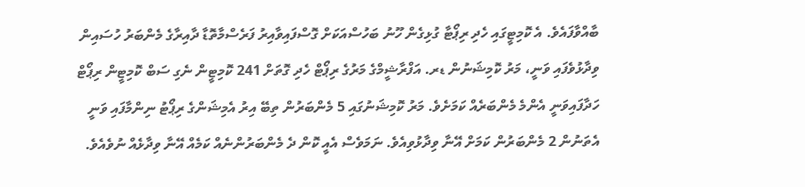ބާއްވާފައެވެ. އެ ކޮމިޓީގައި ހެދި ރިޕޯޓާ ގުޅިގެން ހޫނު ބަހުސްއަކަށް ގޮސްފައިވާއިރު ފަރެސްމާތޮޑާ ދާއިރާގެ މެންބަރު ހުސައިން ވިދާޅުވެފައި ވަނީ، މަރު ކޮމިޝަނުން ޑރ. އަފްރާޝީމްގެ މަރުގެ ރިޕޯޓް ހެދި ގޮތަށް 241 ކޮމިޓީން ނެގި ސަބް ކޮމިޓީން ރިޕޯޓް ހަދާފައިވަނީ އެންމެ މެންބަރެއް ކަމަށެވެ. މަރު ކޮމިޝަނުގައި 5 މެންބަރުން ތިބޭ އިރު އެމިޝަންގެ ރިޕޯޓު ނިންމާފައި ވަނީ އެތަނުން 2 މެންބަރުން ކަމަށް އޭނާ ވިދާޅުވިއެވެ. ނަމަވެސް އެއީ ކޮން ދެ މެންބަރުންނެއް ކަމެއް އޭނާ ވިދާޅެއް ނުވެއެވެ.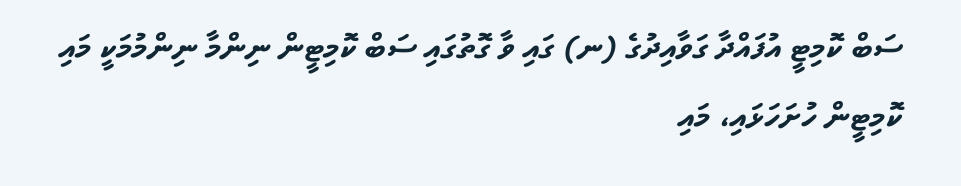ސަބް ކޮމިޓީ އުފައްދާ ގަވާއިދުގެ (ނ) ގައި ވާ ގޮތުގައި ސަބް ކޮމިޓީން ނިންމާ ނިންމުމަކީ މައި ކޮމިޓީން ހުށަހަޅައި، މައި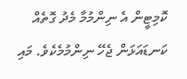ކޮމިޓީން އެ ނިންމުމާ މެދު ގޮތެއް ކަނޑައަޅަން ޖެހޭ ނިންމުމެކެވެ. މައި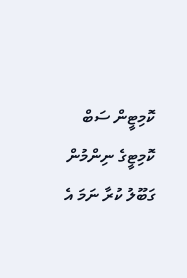ކޮމިޓީން ސަބް ކޮމިޓީގެ ނިންމުން ގަބޫލު ކުރާ ނަމަ އެ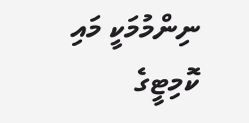ނިންމުމަކީ މައި ކޮމިޓީގެ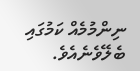ނިންމުމެއް ކަމުގައި ބެލޭވެނެއެވެ.